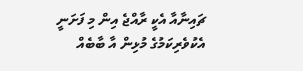ޗައިނާއާ އެކީ ރާއްޖެ އިން މި ފަށަނީ އެކުވެރިކަމުގެ މުޅިން އާ ބާބެއް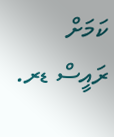ކަމަށް ރައީސް ޑރ.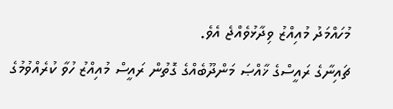މުހައްމަދު މުއިއްޒު ވިދާޅުވެއްޖެ އެވެ.
ޗައިނާގެ ރައީސްގެ ޚާއްޞަ މަންދޫބެއްގެ ގޮތުން ރައީސް މުއިއްޒު ހުވާ ކުރެއްވުމުގެ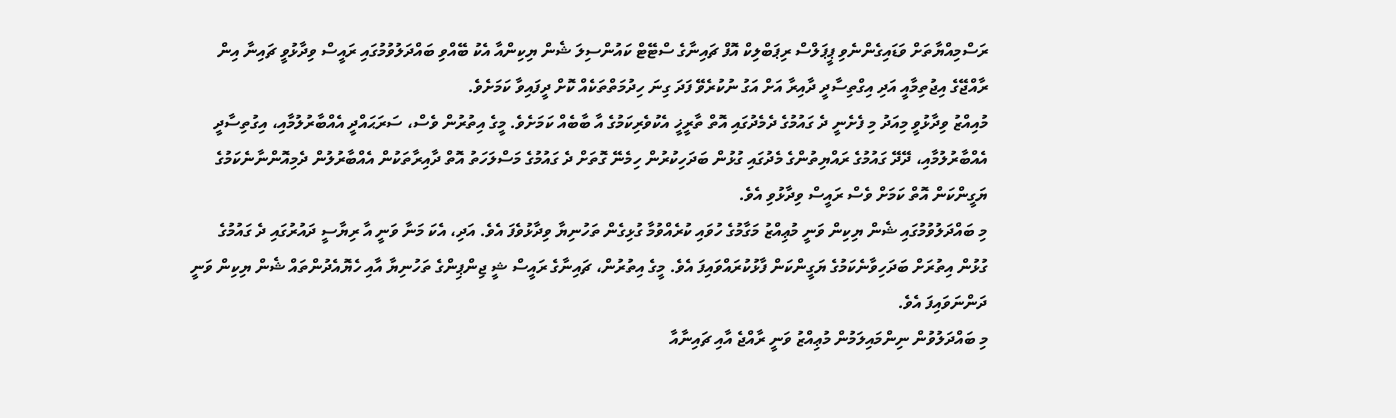ރަސްމިއްޔާތަށް ވަޑައިގެންނެވި ޕީޕަލްސް ރިޕަބްލިކް އޮފް ޗައިނާގެ ސްޓޭޓް ކައުންސިލަ ޝެން ޔިކިންއާ އެކު ބޭއްވި ބައްދަލުވުމުގައި ރައީސް ވިދާޅުވީ ޗައިނާ އިން ރާއްޖޭގެ އިޖުތިމާއީ އަދި އިގްތިސާދީ ދާއިރާ އަށް އަގު ނުކުރެވޭ ފަދަ ގިނަ ހިދުމަތްތަކެއް ކޮށް ދީފައިވާ ކަމަށެވެ.
މުއިއްޒު ވިދާޅުވީ މިއަދު މި ފެށެނީ ދެ ގައުމުގެ ދެމެދުގައި އޮތް ތާރީޚީ އެކުވެރިކަމުގެ އާ ބާބެއް ކަމަށެވެ. މީގެ އިތުރުން ވެސް، ސަރަޙައްދީ އެއްބާރުލުމާއި، އިގުތިސާދީ އެއްބާރުލުމާއި، ދޭދޭ ގައުމުގެ ރައްޔިތުންގެ މެދުގައި ގުޅުން ބަދަހިކުރުން ހިމެނޭ ގޮތަށް ދެ ގައުމުގެ މަސްލަހަތު އޮތް ދާއިރާތަކުން އެއްބާރުލުން ދެމިއޮންނާނެކަމުގެ ޔަގީންކަން އޮތް ކަމަށް ވެސް ރައީސް ވިދާޅުވި އެވެ.
މި ބައްދަލުވުމުގައި ޝެން ޔިކިން ވަނީ މުޢިއްޒު މަގާމުގެ ހުވައި ކުރެއްވުމާ ގުޅިގެން ތަހުނިޔާ ވިދާޅުވެފަ އެވެ. އަދި، އެކަ މަނާ ވަނީ އާ ރިޔާސީ ދައުރުގައި ދެ ގައުމުގެ ގުޅުން އިތުރަށް ބަދަހިވާނެކަމުގެ ޔަގީންކަން ފާޅުކުރައްވައިފަ އެވެ. މީގެ އިތުރުން، ޗައިނާގެ ރައީސް ޝީ ޖިންޕިންގެ ތަހުނިޔާ އާއި ހެޔޮއެދުންތައް ޝެން ޔިކިން ވަނީ ދަންނަވައިފަ އެވެ.
މި ބައްދަލުވުން ނިންމައިލަމުން މުޢިއްޒު ވަނީ ރާއްޖެ އާއި ޗައިނާއާ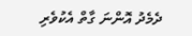ދެމެދު އޮންނަ ގާތް އެކުވެރި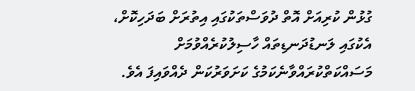ގުޅުން ކުރިއަށް އޮތް ދުވަސްތަކުގައި އިތުރަށް ބަދަހިކޮށް، އެކުގައި ލަނޑުދަނޑިތައް ހާސިލުކުރެއްވުމަށް މަސައްކަތްކުރައްވާނެކަމުގެ ކަށަވަރުކަން ދެއްވައިފަ އެވެ.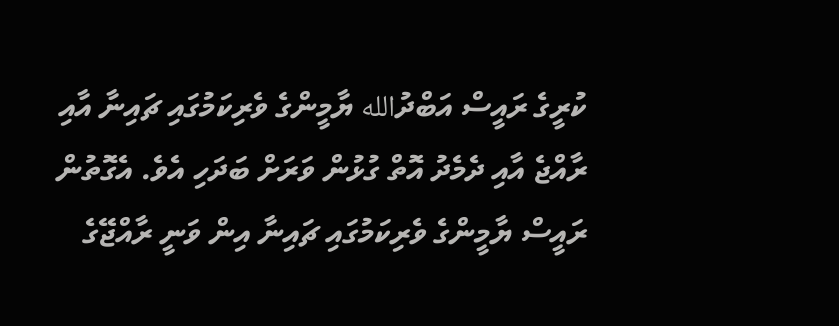ކުރީގެ ރައީސް އަބްދުالله ޔާމީންގެ ވެރިކަމުގައި ޗައިނާ އާއި ރާއްޖެ އާއި ދެމެދު އޮތް ގުޅުން ވަރަށް ބަދަހި އެވެ. އެގޮތުން ރައީސް ޔާމީންގެ ވެރިކަމުގައި ޗައިނާ އިން ވަނީ ރާއްޖޭގެ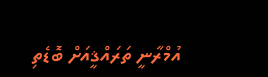އުމްރާނީ ތަރައްޤީއަށް ބޮޑެތި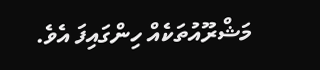މަޝްރޫއުތަކެއް ހިންގައިފަ އެވެ.